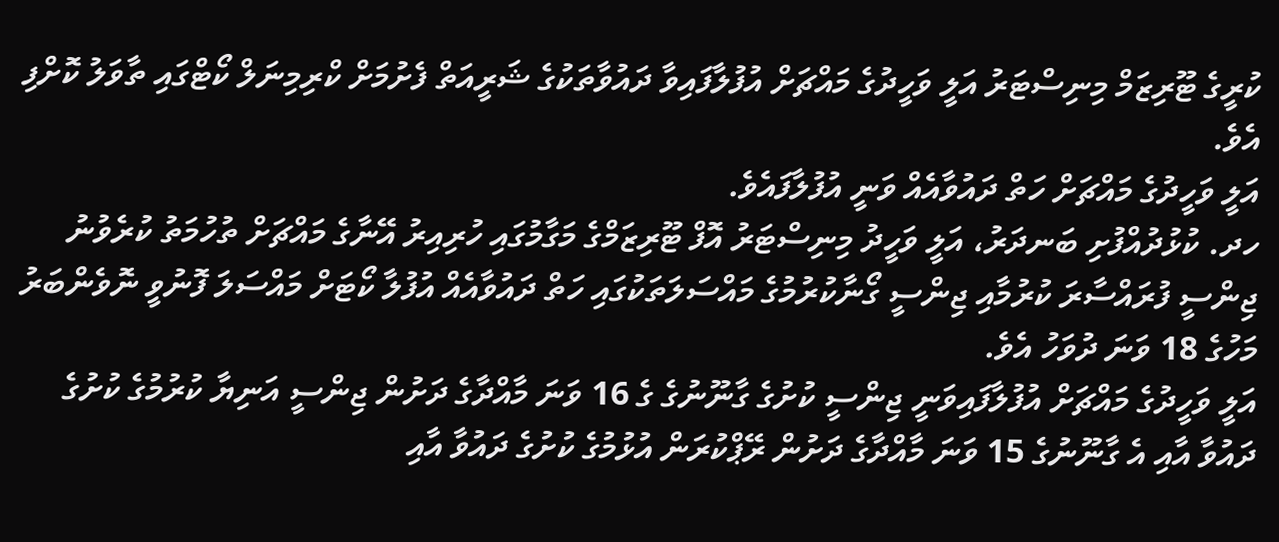ކުރީގެ ޓޫރިޒަމް މިނިސްޓަރު އަލީ ވަހީދުގެ މައްޗަށް އުފުލާފައިވާ ދައުވާތަކުގެ ޝަރީއަތް ފެށުމަށް ކްރިމިނަލް ކޯޓްގައި ތާވަލު ކޮށްފި އެވެ.
އަލީ ވަހީދުގެ މައްޗަށް ހަތް ދައުވާއެއް ވަނީ އުފުލާފައެވެ.
ހދ. ކުޅުދުއްފުށި ބަނދަރު، އަލީ ވަހީދު މިނިސްޓަރު އޮފް ޓޫރިޒަމްގެ މަގާމުގައި ހުރިއިރު އޭނާގެ މައްޗަށް ތުހުމަތު ކުރެވުނު ޖިންސީ ފުރައްސާރަ ކުރުމާއި ޖިންސީ ގޯނާކުރުމުގެ މައްސަލަތަކުގައި ހަތް ދައުވާއެއް އުފުލާ ކޯޓަށް މައްސަލަ ފޮނުވީ ނޮވެންބަރު މަހުގެ 18 ވަނަ ދުވަހު އެވެ.
އަލީ ވަހީދުގެ މައްޗަށް އުފުލާފައިވަނީ ޖިންސީ ކުށުގެ ގާނޫނުގެ ގެ 16 ވަނަ މާއްދާގެ ދަށުން ޖިންސީ އަނިޔާ ކުރުމުގެ ކުށުގެ ދައުވާ އާއި އެ ގާނޫނުގެ 15 ވަނަ މާއްދާގެ ދަށުން ރޭޕްކުރަން އުޅުމުގެ ކުށުގެ ދައުވާ އާއި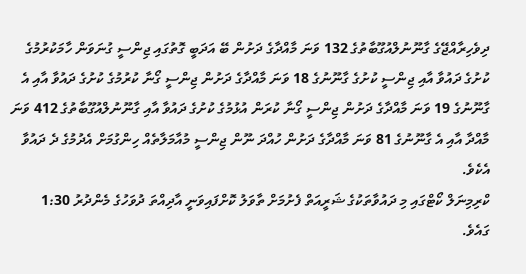ދިވެހިރާއްޖޭގެ ގާނޫނުލްއުގޫބާތުގެ 132 ވަނަ މާއްދާގެ ދަށުން ބޭ އަދަބީ ގޮތުގައި ޖިންސީ ގުނަވަން ހާމަކުރުމުގެ ކުށުގެ ދައުވާ އާއި ޖިންސީ ކުށުގެ ގާނޫނުގެ 18 ވަނަ މާއްދާގެ ދަށުން ޖިންސީ ގޯނާ ކުރުމުގެ ކުށުގެ ދައުވާ އާއި އެ ގާނޫނުގެ 19 ވަނަ މާއްދާގެ ދަށުން ޖިންސީ ގޯނާ ކުރަން އުޅުމުގެ ކުށުގެ ދައުވާ އާއި ގާނޫނުލްއުގޫބާތުގެ 412 ވަނަ މާއްދާ އާއި އެ ގާނޫނުގެ 81 ވަނަ މާއްދާގެ ދަށުން ހުއްދަ ނޫން ޖިންސީ މުއާމަލާތެއް ހިންގުމަށް އެދުމުގެ ދެ ދައުވާ އެކެވެ.
ކްރިމިނަލް ކޯޓްގައި މި ދައުވާތަކުގެ ޝަރީއަތް ފެށުމަށް ތާވަލު ކޮށްފައިވަނީ އާދިއްތަ ދުވަހުގެ މެންދުރު 1:30 ގައެވެ.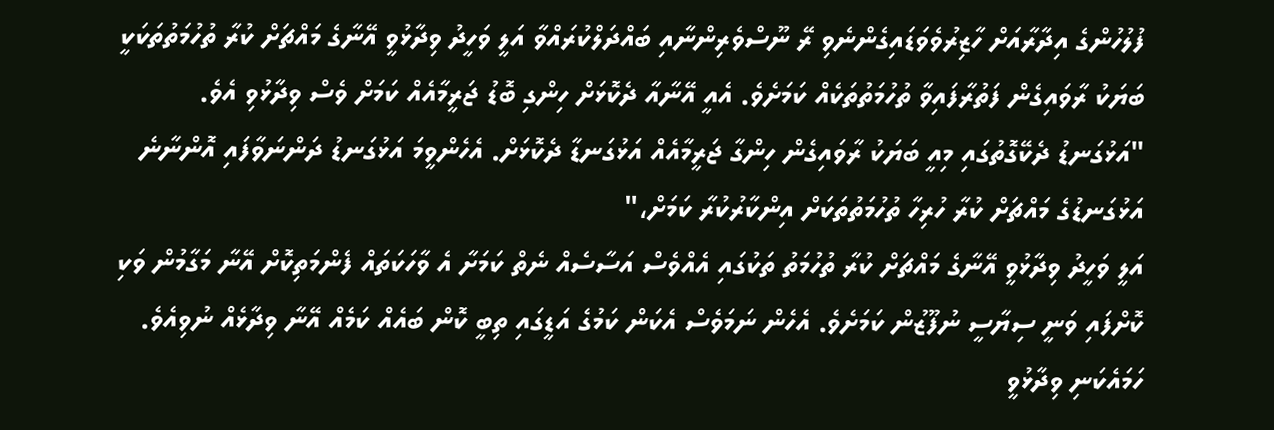ފުލުހުންގެ އިދާރާއަށް ހާޒިރުވެވަޑައިގެންނެވި ރޭ ނޫސްވެރިންނާއި ބައްދަލްކުރައްވާ އަލީ ވަހީދު ވިދާޅުވީ އޭނާގެ މައްޗަށް ކުރާ ތުހުމަތުތަކަކީ ބަޔަކު ރާވައިގެން ފަތުރާފައިވާ ތުހުމަތުތަކެއް ކަމަށެވެ. އެއީ އޭނާއާ ދެކޮޅަށް ހިންގި ބޮޑު ޖަރީމާއެއް ކަމަށް ވެސް ވިދާޅުވި އެވެ.
"އަޅުގަނޑު ދެކޭގޮތުގައި މިއީ ބަޔަކު ރާވައިގެން ހިންގާ ޖަރީމާއެއް އަޅުގަނޑާ ދެކޮޅަށް. އެހެންވީމަ އަޅުގަނޑު ދަންނަވާފައި އޮންނާނެ އަޅުގަނޑުގެ މައްޗަށް ކުރާ ހުރިހާ ތުހުމަތުތަކަށް އިންކާރުކުރާ ކަމަށް،"
އަލީ ވަހީދު ވިދާޅުވީ އޭނާގެ މައްޗަށް ކުރާ ތުހުމަތު ތަކުގައި އެއްވެސް އަސާސެއް ނެތް ކަމަށާ އެ ވާހަކަތައް ފެންމަތިކޮށް އޭނާ މަގާމުން ވަކި ކޮށްފައި ވަނީ ސިޔާސީ ނުފޫޒުން ކަމަށެވެ. އެހެން ނަމަވެސް އެކަން ކަމުގެ އަޑީގައި ތިބީ ކޮން ބައެއް ކަމެއް އޭނާ ވިދާޅެއް ނުވިއެވެ. ހަމައެކަނި ވިދާޅުވީ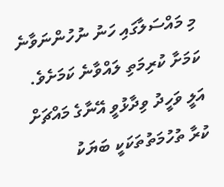މި މައްސަލާގައި ހަނު ނުހުންނަވާނެ ކަމަށާ ކުރިމަތި ލައްވާނެ ކަމަށެވެ.
އަލީ ވަހީދު ވިދާޅުވީ އޭނާގެ މައްޗަށް ކުރާ ތުހުމަތުތަކަކީ ބަޔަކު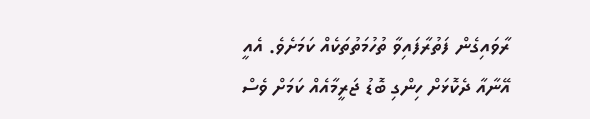ރާވައިގެން ފަތުރާފައިވާ ތުހުމަތުތަކެއް ކަމަށެވެ. އެއީ އޭނާއާ ދެކޮޅަށް ހިންގި ބޮޑު ޖަރީމާއެއް ކަމަށް ވެސް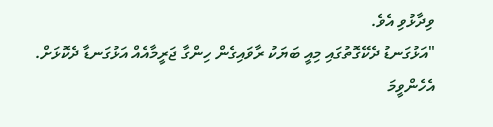ވިދާޅުވި އެވެ.
"އަޅުގަނޑު ދެކޭގޮތުގައި މިއީ ބަޔަކު ރާވައިގެން ހިންގާ ޖަރީމާއެއް އަޅުގަނޑާ ދެކޮޅަށް. އެހެންވީމަ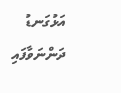އަޅުގަނޑު ދަންނަވާފައި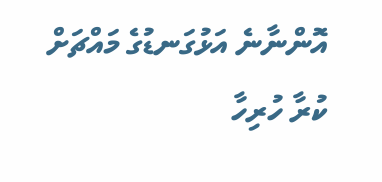އޮންނާނެ އަޅުގަނޑުގެ މައްޗަށް ކުރާ ހުރިހާ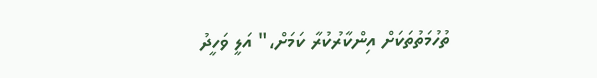ތުހުމަތުތަކަށް އިންކާރުކުރާ ކަމަށް،" އަލީ ވަހީދު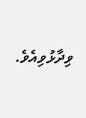ވިދާޅުވިއެވެ.